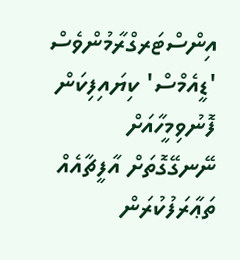އިންސްޓަރގްރާމުންވެސް 'ޑީއެމްސް' ކިޔައިފިކަން ފޮނުވިމީހާއަށް ނޭނގޭގޮތަށް އާފީޗާއެއް ތަޢާރަފުކުރަން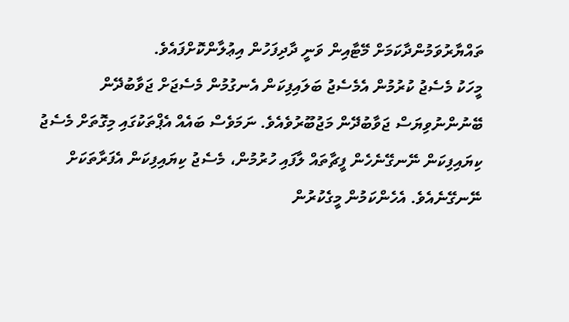ތައްޔާރުވަމުންދާކަމަށް މޭޓާއިން ވަނީ ދާދިފަހުން އިޢުލާންކޮށްފައެވެ.
މީހަކު މެސެޖު ކުރުމުން އެމެސެޖު ބަލައިފިކަން އެނގުމުން މެސެޖަށް ޖަވާބުދޭން ބޭނުންނުވިޔަސް ޖަވާބުދޭން މަޖުބޫރުވެއެވެ. ނަމަވެސް ބައެއް އެޕްތަކުގައި މިގޮތަށް މެސެޖު ކިޔައިފިކަން ނޭނގޭނެހެން ފީޗާތައް ލާފައި ހުރުމުން، މެސެޖު ކިޔައިފިކަން އެފަރާތަކަށް ނޭނގޭނެއެވެ. އެހެންކަމުން މީގެކުރުން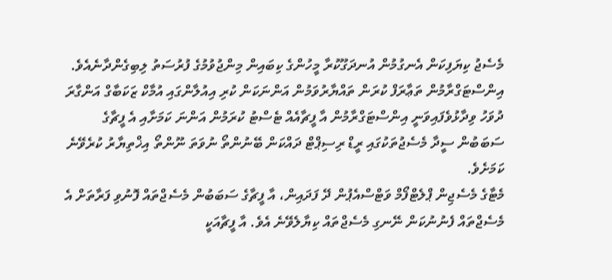މެސެޖު ކިޔަފިކަން އެނގުމުން އުނދަގޫކުރާ މީހުންގެ ކިބައިން މިންޖުވުމުގެ ފުރުސަތު ލިބިގެންދާނެއެވެ.
އިންސްޓަގްރާމުން ތަޢާރަފް ކުރަން ތައްޔާރުވަމުން އަންނަކަން ކުރި އިއުލާންގައި އުމާކް ޒަކަބާގް އަންގާރަ ދުވަހު ވިދާޅުވެފައިވަނީ އިންސްޓަގްރާމުން އާ ފީޗާއެއް ޓެސްޓު ކުރަމުން އަންނަ ކަމަށާއި އެ ފީޗާގެ ސަބަބުން ސީދާ މެސެޖުތަކުގައި ރީޑް ރިސިޕްޓް ދައްކަން ބޭނުންތޯ ނުވަތަ ނޫންތޯ އިޚްތިޔާރު ކުރެވޭނެ ކަމަށެވެ.
މެޓާގެ މެސެޖިން ޕްލެޓްފޯމް ވަޓްސްއެޕުން ދޭ ފަދައިން، އާ ފީޗާގެ ސަބަބުން މެސެޖްތައް ފޮނުވި ފަރާތަށް އެ މެސެޖްތައް ފެނުނުކަން ނޭނގި މެސެޖްތައް ކިޔާލެވޭނެ އެވެ. އާ ފީޗާއަކީ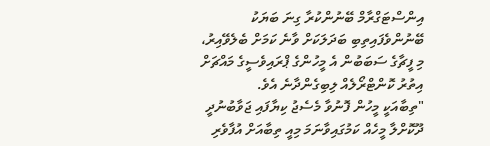އިންސްޓަގްރާމް ބޭނުންކުރާ ގިނަ ބަޔަކު ބޭނުންވެފައިތިބި ބަދަލަކަށް ވާނެ ކަމަށް ބެލެވޭއިރު، މި ފީޗާގެ ސަބަބުން އެ މީހުންގެ ޕްރައިވެސީގެ މައްޗަށް އިތުރު ކޮންޓްރޯލެއް ލިބިގެންދާނެ އެވެ.
"ތިބާއަކީ މީހުން ފޮނުވާ މެސެޖު ކިޔާފައި ޖަވާބުނުދީ ދޫކޮށްލާ މީހެއް ކަމުގައިވާނަމަ މިއީ ތިބާއަށް އުފާވެރި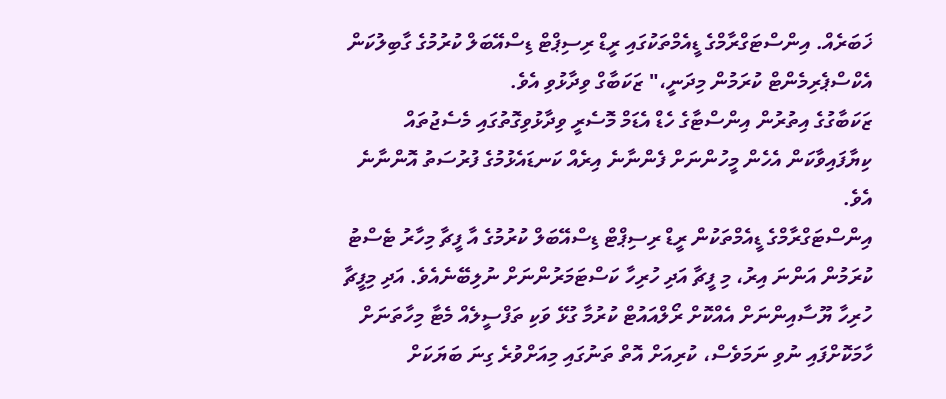ޚަބަރެއް. އިންސްޓަގްރާމްގެ ޑީއެމްތަކުގައި ރީޑް ރިސިޕްޓް ޑިސްއޭބަލް ކުރުމުގެ ގާބިލުކަން އެކްސްޕެރިމެންޓް ކުރަމުން މިދަނީ،" ޒަކަބާގް ވިދާޅުވި އެވެ.
ޒަކަބާގުގެ އިތުރުން އިންސްޓާގެ ހެޑް އެޑަމް މޮސެރީ ވިދާޅުވިގޮތުގައި މެސެޖުތައް ކިޔާފައިވާކަން އެހެން މީހުންނަށް ފެންނާނެ އިރެއް ކަނޑައެޅުމުގެ ފުރުސަތު އޮންނާނެ އެވެ.
އިންސްޓަގްރާމްގެ ޑީއެމްތަކުން ރީޑް ރިސިޕްޓް ޑިސްއޭބަލް ކުރުމުގެ އާ ފީޗާ މިހާރު ޓެސްޓު ކުރަމުން އަންނަ އިރު، މި ފީޗާ އަދި ހުރިހާ ކަސްޓަމަރުންނަށް ނުލިބޭނެއެވެ. އަދި މިފީޗާ ހުރިހާ ޔޫސާއިންނަށް އެއްކޮށް ރޯލްއައުޓް ކުރުމާ ގުޅޭ ވަކި ތަފްސީލެއް މެޓާ މިހާތަނަށް ހާމަކޮށްފައި ނުވި ނަމަވެސް، ކުރިއަށް އޮތް ތަނުގައި މިއަށްވުރެ ގިނަ ބަޔަކަށް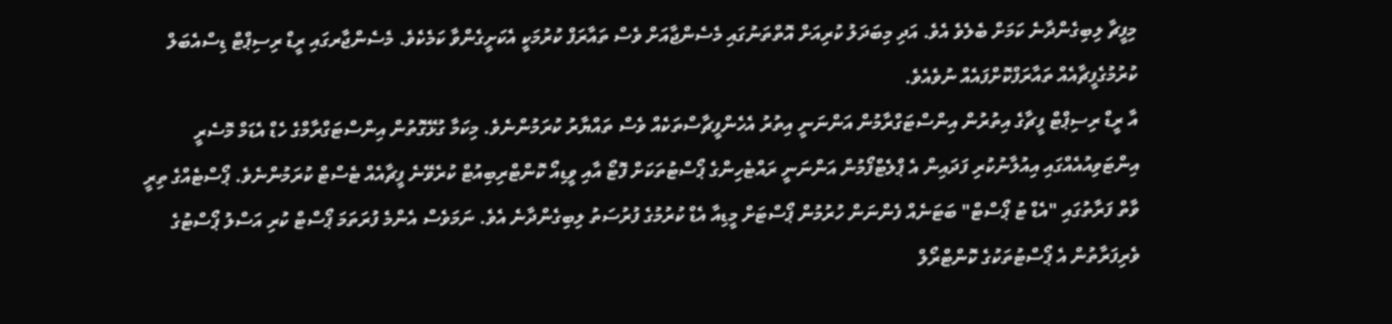މިފީޗާ ލިބިގެންދާނެ ކަމަށް ބެލެވެ އެވެ. އަދި މިބަދަލު ކުރިއަށް އޮތްތަނުގައި މެސެންޖާއަށް ވެސް ތައާރަފް ކުރުމަކީ އެކަށީގެންވާ ކަމެކެވެ. މެސެންޖާރގައި ރީޑް ރިސިޕްޓް ޑިސްއެބަލް ކުރުމުގެފީޗާއެއް ތައާރަފްކޮށްފައެއް ނުވެއެވެ.
އާ ރީޑް ރިސިޕްޓް ފީޗާގެ އިތުރުން އިންސްޓަގްރާމުން އަންނަނީ އިތުރު އެހެންފީޗާސްތަކެއް ވެސް ތައްޔާރު ކުރަމުންނެވެ. މިކަމާ ގުޅޭގޮތުން އިންސްޓަގްރާމްގެ ހެޑް އެޑަމް މޮސެރީ އިންޓަވިއުއެއްގައި އިއުލާނުކުރި ފަދައިން އެ ޕްލެޓްފޯމުން އަންނަނީ ރައްޓެހިންގެ ޕޯސްޓުތަކަށް ފޮޓޯ އާއި ވީޑިއޯ ކޮންޓްރިބިއުޓް ކުރެވޭނެ ފީޗާއެއް ޓެސްޓް ކުރަމުންނެވެ. ޕޯސްޓެއްގެ ތިރީ ވާތް ފަރާތުގައި "އެޑް ޓު ޕޯސްޓް" ބަޓަނެއް ފެންނަން ހުރުމުން ޕޯސްޓަށް މީޑިއާ އެޑް ކުރުމުގެ ފުރުސަތު ލިބިގެންދާނެ އެވެ. ނަމަވެސް އެންމެ ފުރަތަމަ ޕޯސްޓް ކުރި އަސްލު ޕޯސްޓުގެ ވެރިފަރާތުން އެ ޕޯސްޓުތަކުގެ ކޮންޓްރޯލް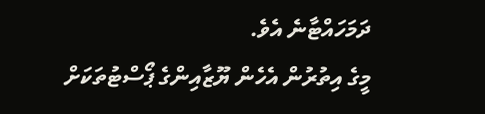ދަމަހައްޓާނެ އެވެ.
މީގެ އިތުރުން އެހެން ޔޫޒާއިންގެ ޕޯސްޓުތަކަށް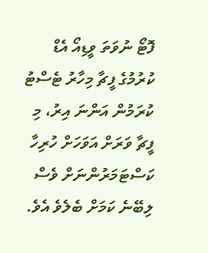ފޮޓޯ ނުވަތަ ވީޑިއޯ އެޑް ކުރުމުގެ ފީޗާ މިހާރު ޓެސްޓު ކުރަމުން އަންނަ އިރު، މި ފީޗާ ވަރަށް އަވަހަށް ހުރިހާ ކަސްޓަމަރުންނަށް ވެސް ލިބޭނެ ކަމަށް ބެލެވެ އެވެ.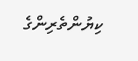ކިޔުންތެރިންގެ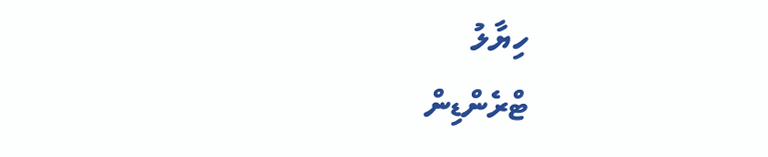ހިޔާލު
ޓްރެންޑިން